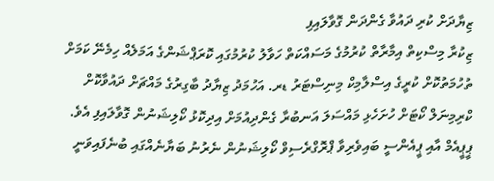ޒިޔާދަށް ކުރި ދައުވާ ގެންދަން ގޮވާލައިފި
ޒިކުރާ މިސްކިތް އިމާރާތް ކުރުމުގެ މަސައްކަތް ހަވާލު ކުރުމުގައި ކޮރަޕްޝަންގެ އަމަލެއް ހިމެނޭ ކަމަށް ތުހުމަތުކޮށް ކުރީގެ އިސްލާމިކް މިނިސްޓަރު ޑރ. އަހުމަދު ޒިޔާދު ބާގިރުގެ މައްޗަށް ދައުވާކޮށް ކްރިމިނަލް ކޯޓަށް ހުށަހެޅި މައްސަލަ އަނބުރާ ގެންދިއުމަށް އިދިކޮޅު ކޯލިޝަނުން ގޮވާލައިފި އެވެ.
ޕީޕީއެމް އާއި ޕީއެންސީ ބައިވެރިވާ ޕްރޮގްރެސިވް ކޯލިޝަނުން ނެރުނު ބަޔާނެއްގައި ބުނެފައިވަނީ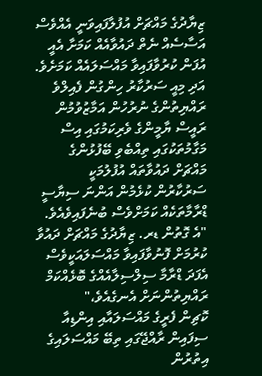ޒިޔާދުގެ މައްޗަށް އުފުލާފައިވަނީ އެއްވެސް އަސާސެއް ނެތް ދައުވާއެއް ކަމަށާ އެއީ އުފަން ކުރުވާފައިވާ މައްސަލައެއް ކަމަށެވެ. އަދި މިއީ ސަރުކާރު ހިންގުން ފެއިލްވެ ރައްޔިތުންގެ ނުރުހުން އަމާޒުވުމުން ރައީސް ޔާމީންގެ ވެރިކަމުގައި އިސް މަގާމުތަކުގައި ތިއްބެވި ބޭފުޅުންގެ މައްޗަށް ދައުވާތައް އުފުލުމަކީ ސަރުކާރުން ކުޅެމުން އަންނަ ސިޔާސީ ޑްރާމާތަކެއް ކަމަށްވެސް ބުނެފައިވެއެވެ.
"އެ ގޮތުން ޑރ. ޒިޔާދުގެ މައްޗަށް ދައުވާ ކުރުމަށް ފޮނުވާފައިވާ މައްސަލައަކީވެސް އެފަދަ ޑްރާމާ ސިލްސިލާއެއްގެ ބޮޅެއްކަމް ރައްޔިތުންނަށް އެނގެއެވެ،"
ކޮޗިން ފެރީގެ މައްސަލައާއި އިންޑިއާ ސިފައިން ރާއްޖޭގައި ތިބޭ މައްސަލައިގެ އިތުރުން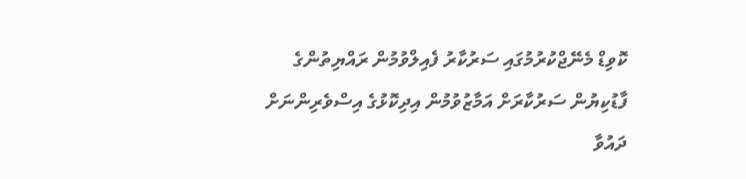ކޮވިޑް މެނޭޖްކުރުމުގައި ސަރުކާރު ފެއިލްވުމުން ރައްޔިތުންގެ ފާޑުކިޔުން ސަރުކާރަށް އަމާޒުވުމުން އިދިކޮޅުގެ އިސްވެރިންނަށް ދައުވާ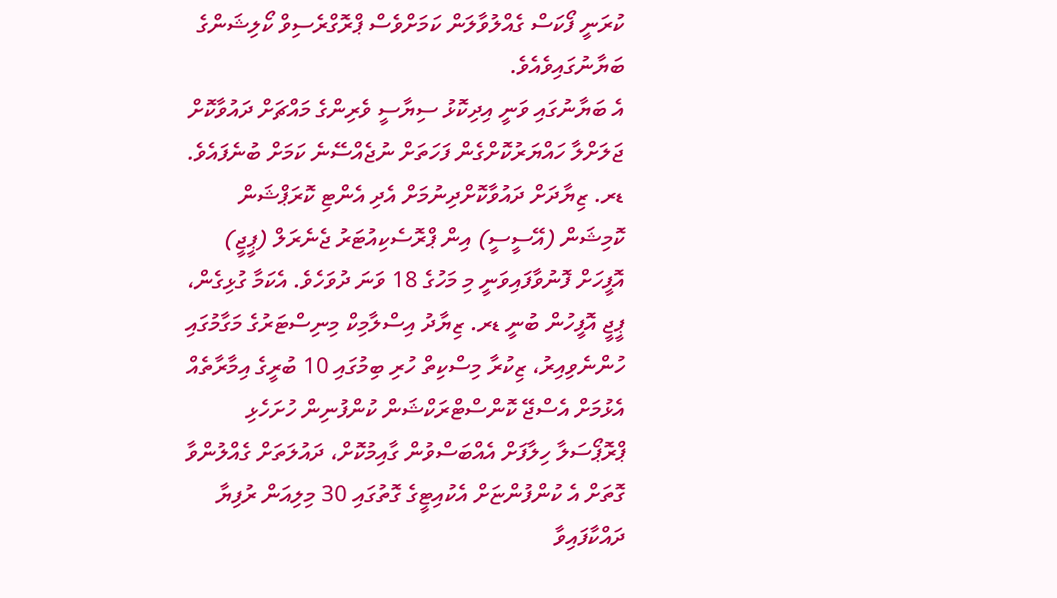ކުރަނީ ފޯކަސް ގެއްލުވާލަން ކަމަށްވެސް ޕްރޮގްރެސިވް ކޯލިޝަންގެ ބަޔާނުގައިވެއެވެ.
އެ ބަޔާނުގައި ވަނީ އިދިކޮޅު ސިޔާސީ ވެރިންގެ މައްޗަށް ދައުވާކޮށް ޖަލަށްލާ ހައްޔަރުކޮށްގެން ފަހަތަށް ނުޖެއްސޭނެ ކަމަށް ބުނެފައެވެ.
ޑރ. ޒިޔާދަށް ދައުވާކޮށްދިނުމަށް އެދި އެންޓި ކޮރަޕްޝަން ކޮމިޝަން (އޭސީސީ) އިން ޕްރޮސެކިއުޓަރު ޖެނެރަލް (ޕީޖީ) އޮފީހަށް ފޮނުވާފައިވަނީ މި މަހުގެ 18 ވަނަ ދުވަހެވެ. އެކަމާ ގުޅިގެން، ޕީޖީ އޮފީހުން ބުނީ ޑރ. ޒިޔާދު އިސްލާމިކް މިނިސްޓަރުގެ މަގާމުގައި ހުންނެވިއިރު، ޒިކުރާ މިސްކިތް ހުރި ބިމުގައި 10 ބުރީގެ އިމާރާތެއް އެޅުމަށް އެސްޖޭ ކޮންސްޓްރަކްޝަން ކުންފުނިން ހުށަހެޅި ޕްރޮޕޯސަލާ ހިލާފަށް އެއްބަސްވުން ގާއިމުކޮށް، ދައުލަތަށް ގެއްލުންވާ ގޮތަށް އެ ކުންފުންޏަށް އެކުއިޓީގެ ގޮތުގައި 30 މިލިއަން ރުފިޔާ ދައްކާފައިވާ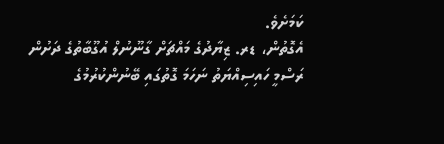ކަމަށެވެ.
އެގޮތުން، ޑރ. ޒިޔާދުގެ މައްޗަށް ގާނޫނުލް އުގޫބާތުގެ ދަށުން ރަސްމީ ހައިސިއްޔަތު ނަހަމަ ގޮތުގައި ބޭނުންކުރުމުގެ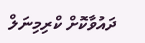ދައުވާކޮށް ކްރިމިނަލް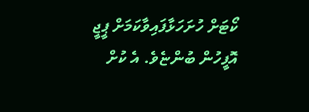ކޯޓަށް ހުށަހަޅާފައިވާކަމަށް ޕީޖީ އޮފީހުން ބުންޏެވެ. އެ ކުށް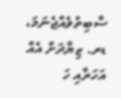ސާބިތުވެއްޖެނަމަ، ޑރ. ޒިޔާދަށް އެއް އަހަރާއި ހަ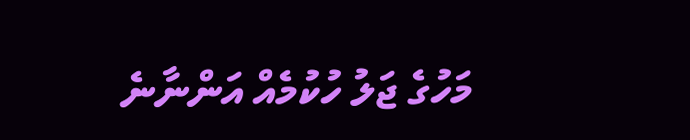މަހުގެ ޖަލު ހުކުމެއް އަންނާނެ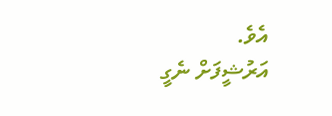އެވެ.
އަރުޝީފަށް ނެގީ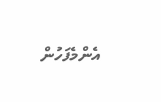އެންމެފަހުން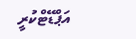އަޕްޑޭޓްކުރީ